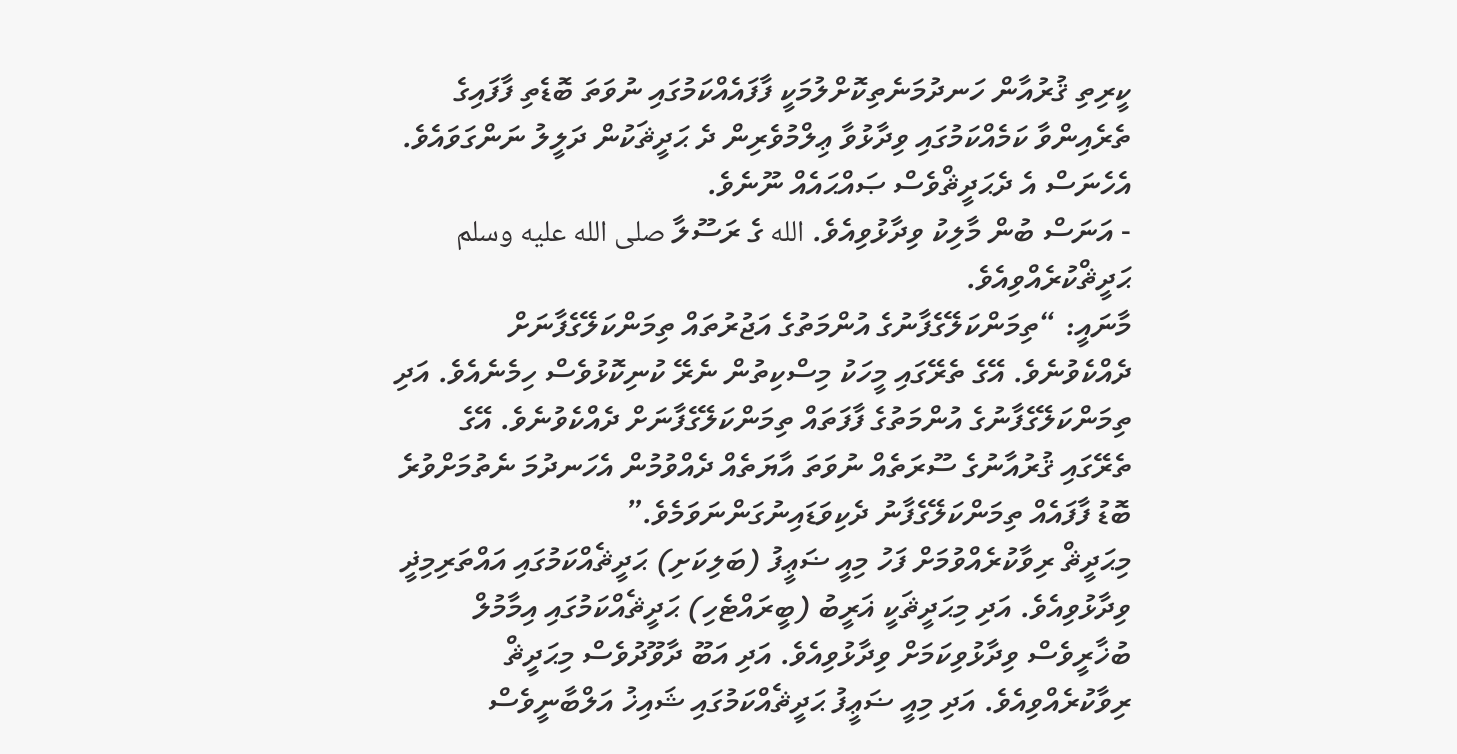ކީރިތި ޤުރުއާން ހަނދުމަނެތިކޮށްލުމަކީ ފާފައެއްކަމުގައި ނުވަތަ ބޮޑެތި ފާފައިގެ ތެރެއިންވާ ކަމެއްކަމުގައި ވިދާޅުވާ ޢިލްމުވެރިން ދެ ޙަދީޘަކުން ދަލީލު ނަންގަވައެވެ. އެހެނަސް އެ ދެޙަދީޘްވެސް ޞައްޙައެއް ނޫނެވެ.
- އަނަސް ބުން މާލިކު ވިދާޅުވިއެވެ. الله ގެ ރަސޫލާ صلى الله عليه وسلم ޙަދީޘްކުރެއްވިއެވެ.
މާނައީ: “ތިމަންކަލޭގެފާނުގެ އުންމަތުގެ އަޖުރުތައް ތިމަންކަލޭގެފާނަށް ދެއްކެވުނެވެ. އޭގެ ތެރޭގައި މީހަކު މިސްކިތުން ނެރޭ ކުނިކޮޅުވެސް ހިމެނެއެވެ. އަދި ތިމަންކަލޭގެފާނުގެ އުންމަތުގެ ފާފަތައް ތިމަންކަލޭގެފާނަށް ދެއްކެވުނެވެ. އޭގެ ތެރޭގައި ޤުރުއާނުގެ ސޫރަތެއް ނުވަތަ އާޔަތެއް ދެއްވުމުން އެހަނދުމަ ނެތުމަށްވުރެ ބޮޑު ފާފައެއް ތިމަންކަލޭގެފާނު ދެކިވަޑައިނުގަންނަވަމެވެ.”
މިޙަދީޘް ރިވާކުރެއްވުމަށް ފަހު މިއީ ޟަޢީފު (ބަލިކަށި) ޙަދީޘެއްކަމުގައި އައްތަރިމިޛީ ވިދާޅުވިއެވެ. އަދި މިޙަދީޘަކީ ޣަރީބު (ބީރައްޓެހި) ޙަދީޘެއްކަމުގައި އިމާމުލް ބުޚާރީވެސް ވިދާޅުވިކަމަށް ވިދާޅުވިއެވެ. އަދި އަބޫ ދާވޫދުވެސް މިޙަދީޘް ރިވާކުރެއްވިއެވެ. އަދި މިއީ ޟަޢީފު ޙަދީޘެއްކަމުގައި ޝައިޚު އަލްބާނީވެސް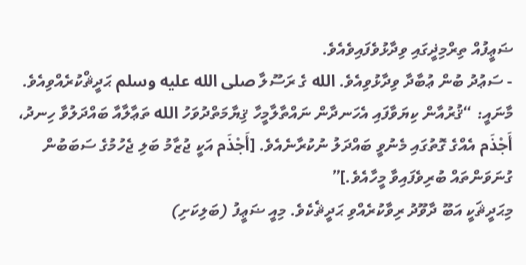ޟަޢީފުއް ތިރްމިޛީގައި ވިދާޅުވެފައިވެއެވެ.
- ސަޢުދު ބުން ޢުބާދާ ވިދާޅުވިއެވެ. الله ގެ ރަސޫލާ صلى الله عليه وسلم ޙަދީޘްކުރެއްވިއެވެ.
މާނައީ: “ޤުރުއާން ކިޔަވާފައި އެހަނދާން ނައްތާލާމީހާ ޤިޔާމަތްދުވަހު الله ތަޢާލާއާ ބައްދަލުވާ ހިނދު، أَجْذَم އެއްގެ ގޮތުގައި މެނުވީ ބައްދަލު ނުކުރާނެއެވެ. [أَجْذَم އަކީ ޖުޒާމު ބަލި ޖެހުމުގެ ސަބަބުން ގުނަވަންތައް ބުރިވެފައިވާ މީހާއެވެ.]”
މިޙަދީޘަކީ އަބޫ ދާވޫދު ރިވާކުރެއްވި ޙަދީޘެކެވެ. މިއީ ޟަޢީފު (ބަލިކަށި)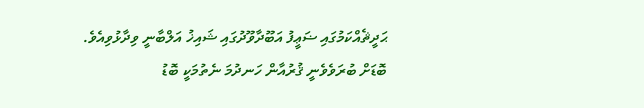ޙަދީޘެއްކަމުގައި ޟަޢީފު އަބޫދާވޫދުގައި ޝައިޚު އަލްބާނީ ވިދާޅުވިއެވެ.
ބޮޑަށް ބުރަވެވެނީ ޤުރުއާން ހަނދުމަ ނެތުމަކީ ބޮޑު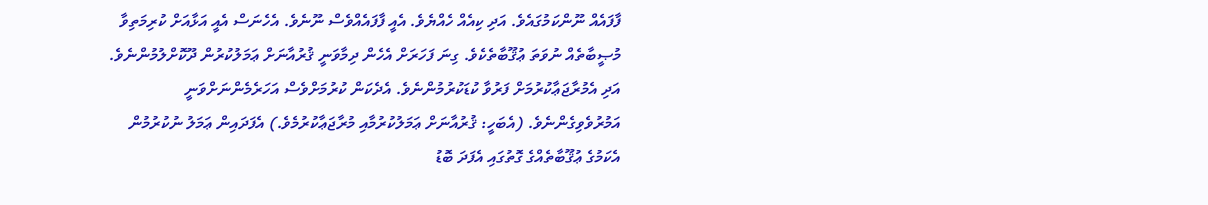ފާފައެއް ނޫންކަމުގައެވެ. އަދި ކިއެއް ހެއްޔެވެ. އެއީ ފާފައެއްވެސް ނޫނެވެ. އެހެނަސް އެއީ އަޅާއަށް ކުރިމަތިވާ މުޞީބާތެއް ނުވަތަ ޢުޤޫބާތެކެވެ. ގިނަ ފަހަރަށް އެހެން ދިމާވަނީ ޤުރުއާނަށް ޢަމަލުކުރުން ދޫކޮށްލުމުންނެވެ. އަދި އެމުރާޖަޢާކުރުމަށް ފަރުވާ ކުޑަކުރުމުންނެވެ. އެދެކަން ކުރުމަށްވެސް އަހަރެމެންނަށްވަނީ އަމުރުވެވިގެންނެވެ. (އެބަހީ: ޤުރުއާނަށް ޢަމަލުކުރުމާއި މުރާޖަޢާކުރުމެވެ.) އެފަދައިން ޢަމަލު ނުކުރުމުން އެކަމުގެ ޢުޤޫބާތެއްގެ ގޮތުގައި އެފަދަ ބޮޑު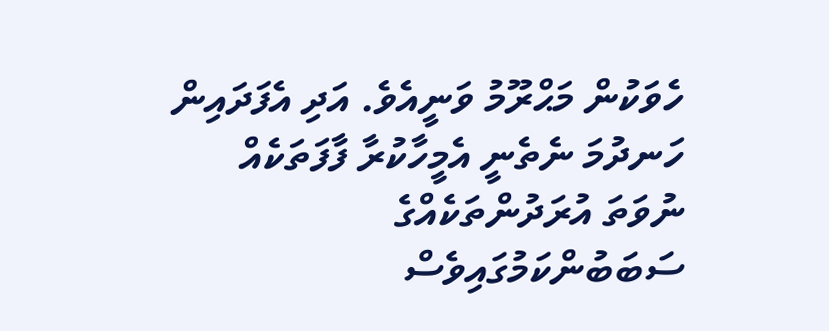ހެވަކުން މަޙްރޫމު ވަނީއެވެ. އަދި އެފަދައިން ހަނދުމަ ނެތެނީ އެމީހާކުރާ ފާފަތަކެއް ނުވަތަ އުރަދުންތަކެއްގެ ސަބަބުންކަމުގައިވެސް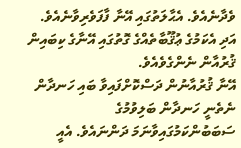ވެދާނެއެވެ. އެޙާލަތުގައި އޭނާ ފާފަވެރިވާނެއެވެ. އަދި އެކަމުގެ ޢުޤޫބާތެއްގެ ގޮތުގައި އޭނާގެ ކިބައިން ޤުރުއާން ނެންގެވެއެވެ.
އޭނާ ޤުރުއާނުން ދަސްކޮށްފައިވާ ބައި ހަނދާން ނެތެނީ ހަނދާން ބަލިވުމުގެ ސަބަބުންކަމުގައިވާނަމަ ދަންނައެވެ. އެއީ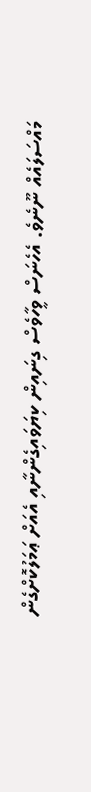މައްސަލައެއް ނޫނެވެ. އެހެނަސް ވީހާވެސް ގިނައިން ކިޔަވައިގެންނާއި އެއަށް ޢަމަލުކޮށްގެން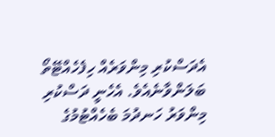އެދަސްކުރި މިންވަރެއް ހިފެހެއްޓޭތޯ ބަލަންވާނެއެވެ. އެހެނީ ދަސްކުރި މިންވަރު ހަނދުމަ ބެހެއްޓުމުގެ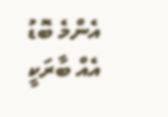އެންމެ ބޮޑު އެއް ބާރަކީ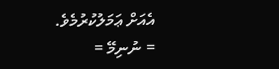އެއަށް ޢަމަލުކުރުމެވެ.
= ނުނިމޭ =